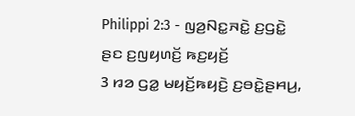Philippi 2:3 - ꤜꤤ꤬ꤡꤢ꤭ꤏꤢꤧ꤭ ꤢ꤬ꤞꤢꤧ꤭ ꤔꤢ ꤢ꤬ꤜꤟꤛꤢꤩ꤬ ꤒꤢ꤬ꤟꤢꤩ꤬
3 ꤙꤤ ꤞꤤ꤭ ꤗꤟꤢꤩ꤬ꤒꤟꤢꤧ꤬ ꤢ꤬ꤋꤢꤧ꤭ꤔꤌꤣ꤬,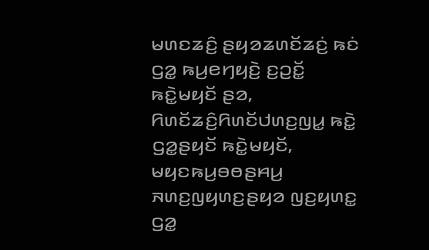ꤗꤛꤢꤘꤢꤨ꤬ ꤔꤟꤤꤘꤛꤢꤩꤘꤢꤦ꤬ ꤒꤢꤦ ꤞꤤ꤭ ꤒꤣ꤬ꤕꤚꤟꤢꤧ꤬ ꤢ꤬ꤑꤢꤩ꤭ ꤒꤢꤧ꤭ꤗꤟꤢꤩ ꤔꤤ, ꤖꤛꤢꤩꤘꤢꤨ꤬ꤖꤛꤢꤩꤓꤛꤢ꤬ꤜꤣ꤭ ꤒꤢꤧ꤭ ꤞꤤ꤭ꤔꤟꤢꤩ ꤒꤢꤧ꤭ꤗꤟꤢꤩ, ꤗꤟꤢꤒꤣ꤬ꤋꤥꤔꤌꤣ꤬ ꤏꤛꤢ꤬ꤜꤟꤛꤢ꤬ꤔꤟꤤ ꤜꤢ꤬ꤟꤛꤢ꤭ ꤞꤤ꤭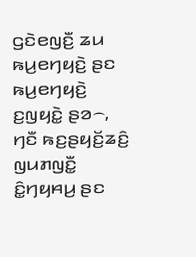ꤞꤢꤧꤕꤜꤢꤪ꤬ ꤘꤣ ꤒꤣ꤬ꤕꤚꤟꤢꤧ꤬ ꤔꤢ ꤒꤣ꤬ꤕꤚꤟꤢꤧ꤬ ꤢ꤬ꤜꤟꤢꤧ꤭ ꤔꤤ꤮, ꤚꤢꤪ ꤒꤢ꤬ꤔꤟꤢꤩ꤬ꤘꤢꤨ꤬ ꤜꤣꤊꤜꤢꤪ꤭ ꤢꤨ꤭ꤚꤟꤌꤣ꤬ ꤔꤢ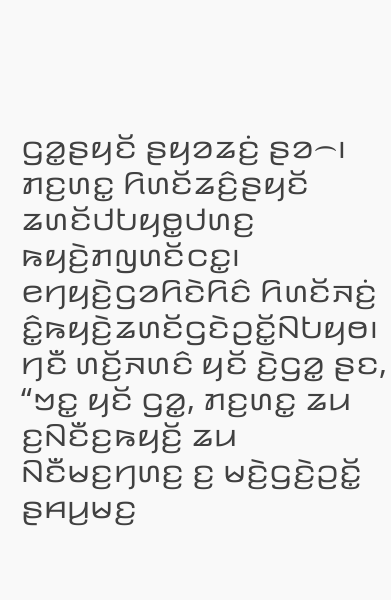ꤞꤤ꤭ꤔꤟꤢꤩ ꤔꤟꤤꤘꤢꤦ꤬ ꤔꤤ꤮꤯
ꤊꤢ꤬ꤛꤢ꤭ ꤖꤛꤢꤩꤘꤢꤨ꤬ꤔꤟꤢꤩ ꤘꤛꤢꤩꤓꤝꤟꤥ꤭ꤓꤛꤢ꤬ ꤒꤟꤢꤧ꤬ꤊꤜꤛꤢꤩꤍꤢ꤭꤯ ꤕꤚꤟꤢꤧ꤬ꤞꤤꤖꤢꤧꤖꤢꤨ ꤖꤛꤢꤩꤏꤢꤦ꤬ ꤢꤨ꤭ꤒꤟꤢꤧ꤬ꤘꤛꤢꤩꤞꤢꤧꤑꤢꤩ꤭ꤡꤝꤟꤥ꤯
ꤚꤢꤪ ꤛꤢꤩ꤬ꤏꤛꤢꤨ ꤟꤢꤩ ꤢꤧ꤬ꤞꤤ꤭ ꤔꤢ, “ꤠꤢ꤭ ꤟꤢꤩ ꤞꤤ꤭, ꤊꤢ꤬ꤛꤢ꤭ ꤘꤣ ꤢ꤬ꤡꤢꤪꤢ꤬ꤒꤟꤢꤩ꤬ ꤘꤣ ꤡꤢꤪꤗꤢ꤬ꤚꤛꤢ꤬ ꤢ꤬ ꤗꤢꤧ꤬ꤞꤢꤧ꤬ꤑꤢꤩ꤭ ꤔꤌꤣ꤬ꤗꤢ꤬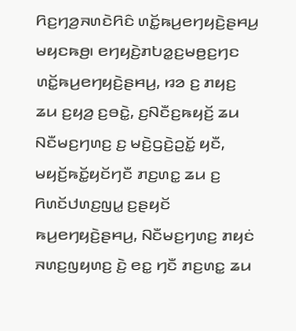ꤖꤢ꤬ꤚꤤ꤬ꤏꤛꤢꤧꤖꤢꤨ ꤛꤢꤩ꤭ꤒꤣ꤬ꤕꤚꤟꤢꤧ꤬ꤔꤌꤣ꤬ ꤗꤟꤢꤒꤥ꤬꤯ ꤕꤚꤟꤢꤧ꤬ꤊꤝꤤ꤭ꤢ꤬ꤗꤥ꤬ꤢ꤬ꤚꤢ ꤛꤢꤩ꤭ꤒꤣ꤬ꤕꤚꤟꤢꤧ꤬ꤔꤌꤣ꤬, ꤙꤤ ꤢ꤬ ꤊꤟꤢ꤬ ꤘꤣ ꤢ꤬ꤟꤤ꤬ ꤢ꤬ꤋꤢꤧ꤭, ꤢ꤬ꤡꤢꤪꤢ꤬ꤒꤟꤢꤩ꤬ ꤘꤣ ꤡꤢꤪꤗꤢ꤬ꤚꤛꤢ꤬ ꤢ꤬ ꤗꤢꤧ꤬ꤞꤢꤧ꤬ꤑꤢꤩ꤭ ꤟꤢꤪ, ꤗꤟꤢꤩ꤬ꤒꤢꤩ꤭ꤟꤢꤩꤚꤢꤪ ꤊꤢ꤬ꤛꤢ꤭ ꤘꤣ ꤢ꤬ ꤖꤛꤢꤩꤓꤛꤢ꤬ꤜꤣ꤭ ꤢ꤬ꤔꤟꤢꤩ ꤒꤣ꤬ꤕꤚꤟꤢꤧ꤬ꤔꤌꤣ꤬, ꤡꤢꤪꤗꤢ꤬ꤚꤛꤢ꤬ ꤊꤟꤢꤦ ꤏꤛꤢ꤬ꤜꤟꤛꤢ꤬ ꤢꤧ꤬ ꤕꤢ꤭ ꤚꤢꤪ ꤊꤢ꤬ꤛꤢ꤭ ꤘꤣ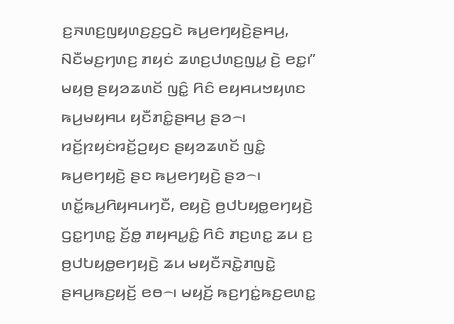ꤢ꤬ꤏꤛꤢ꤬ꤜꤟꤛꤢ꤬ꤢ꤬ꤞꤢꤧ ꤒꤣ꤬ꤕꤚꤟꤢꤧ꤬ꤔꤌꤣ꤬, ꤡꤢꤪꤗꤢ꤬ꤚꤛꤢ꤬ ꤊꤟꤢꤦ ꤘꤛꤢ꤬ꤓꤛꤢ꤬ꤜꤣ꤭ ꤢꤧ꤬ ꤕꤢ꤭꤯”
ꤗꤟꤥ꤬ ꤔꤟꤤꤘꤛꤢꤩ ꤜꤢꤨ꤭ ꤖꤢꤨ ꤕꤟꤌꤣꤠꤟꤛꤢ ꤒꤣ꤬ꤗꤟꤌꤣ ꤟꤢꤪꤊꤢꤨ꤭ꤔꤌꤣ꤬ ꤔꤤ꤮꤯ ꤙꤢꤩ꤬ꤐꤟꤢꤦꤙꤢꤩ꤬ꤑꤟꤢ ꤔꤟꤤꤘꤛꤢꤩ ꤜꤢꤨ꤭ ꤒꤣ꤬ꤕꤚꤟꤢꤧ꤬ ꤔꤢ ꤒꤣ꤬ꤕꤚꤟꤢꤧ꤬ ꤔꤤ꤮꤯
ꤛꤢꤩ꤭ꤒꤣ꤬ꤖꤟꤌꤣꤚꤢꤪ, ꤕꤟꤢꤧ꤬ ꤥ꤬ꤓꤝꤟꤥ꤭ꤕꤚꤟꤢꤧ꤬ ꤞꤢ꤭ꤚꤛꤢ꤭ ꤢꤩ꤬ꤥ꤭ ꤊꤟꤌꤣ꤭ꤢꤨ꤭ ꤖꤢꤨ ꤊꤢ꤬ꤛꤢ꤭ ꤘꤣ ꤢ꤬ ꤥ꤬ꤓꤝꤟꤥ꤭ꤕꤚꤟꤢꤧ꤬ ꤘꤣ ꤗꤟꤢꤪꤏꤢꤧ꤭ꤊꤜꤢꤧ꤭ ꤔꤌꤣ꤬ꤒꤢ꤬ꤟꤢꤩ꤬ ꤕꤥ꤮꤯ ꤗꤟꤢꤩ꤬ ꤒꤢ꤬ꤚꤢꤦ꤭ꤒꤢ꤬ꤕꤛꤢ꤭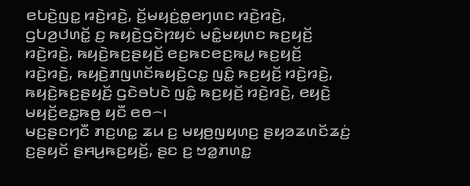ꤕꤝꤢꤧ꤬ꤜꤢ꤭ ꤙꤢꤧ꤬ꤙꤢꤧ꤬, ꤢꤩ꤬ꤗꤟꤢꤦ꤬ꤥ꤭ꤕꤚꤛꤢ ꤙꤢꤧ꤬ꤙꤢꤧ꤬, ꤞꤝꤤ꤬ꤓꤛꤢꤩ꤭ ꤢ꤬ ꤒꤟꤢꤧ꤬ꤞꤢꤧꤐꤟꤢꤦ ꤗꤢꤨ꤭ꤗꤟꤛꤢ ꤒꤢ꤬ꤟꤢꤩ꤬ ꤙꤢꤧ꤬ꤙꤢꤧ꤬, ꤒꤟꤢꤧ꤬ꤒꤢ꤬ꤔꤟꤢꤩ꤬ ꤕꤢ꤬ꤒꤢꤕꤢ꤬ꤒꤣ꤭ ꤒꤢ꤬ꤟꤢꤩ꤬ ꤙꤢꤧ꤬ꤙꤢꤧ꤬, ꤒꤟꤢꤧ꤬ꤊꤜꤛꤢꤩꤒꤟꤢꤧ꤬ꤍꤢ꤭ ꤜꤢꤨ꤭ ꤒꤢ꤬ꤟꤢꤩ꤬ ꤙꤢꤧ꤬ꤙꤢꤧ꤬, ꤒꤟꤢꤧ꤬ꤒꤢ꤬ꤔꤟꤢꤩ꤬ ꤞꤢꤧꤋꤝꤢꤧ ꤜꤢꤨ꤭ ꤒꤢ꤬ꤟꤢꤩ꤬ ꤙꤢꤧ꤬ꤙꤢꤧ꤬, ꤕꤟꤢꤧ꤬ ꤗꤟꤢꤩ꤬ꤕꤢ꤭ꤒꤥ꤬ ꤟꤢꤪ ꤕꤥ꤮꤯
ꤗꤢ꤬ꤔꤢꤚꤢꤪ ꤊꤢ꤬ꤛꤢ꤭ ꤘꤣ ꤢ꤬ ꤗꤟꤥ꤬ꤜꤟꤛꤢ꤬ ꤔꤟꤤꤘꤛꤢꤩꤘꤢꤦ꤬ ꤢ꤬ꤔꤟꤢꤩ ꤔꤌꤣ꤬ꤒꤢ꤬ꤟꤢꤩ꤬, ꤔꤢ ꤢ꤬ ꤠꤤ꤭ꤊꤛꤢ꤭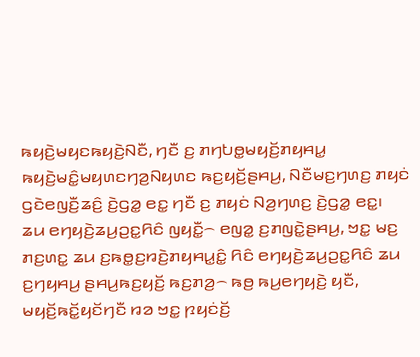ꤒꤟꤢꤧ꤬ꤗꤟꤢꤒꤟꤢꤧ꤬ꤡꤢꤪ, ꤚꤢꤪ ꤢ꤬ ꤊꤚꤝꤥ꤭ꤗꤟꤢꤩ꤬ꤊꤟꤌꤣ꤭ ꤒꤟꤢꤧ꤬ꤗꤢꤨ꤭ꤗꤟꤛꤢꤚꤤ꤬ꤡꤟꤛꤢ ꤒꤢ꤬ꤟꤢꤩ꤬ꤔꤌꤣ꤬, ꤡꤢꤪꤗꤢ꤬ꤚꤛꤢ꤬ ꤊꤟꤢꤦ ꤞꤢꤧꤕꤜꤢꤪ꤬ꤘꤢꤨ꤬ ꤢꤧ꤬ꤞꤤ꤭ ꤕꤢ꤭ ꤚꤢꤪ ꤢ꤬ ꤊꤟꤢꤦ ꤡꤤ꤬ꤚꤛꤢ꤬ ꤢꤧ꤬ꤞꤤ꤭ ꤕꤢ꤭꤯
ꤘꤣ ꤕꤚꤟꤢꤧ꤬ꤘꤣ꤬ꤑꤢ꤭ꤖꤢꤨ ꤜꤟꤢꤪ꤭꤮ ꤕꤜꤤ꤭ ꤢ꤬ꤊꤜꤢꤧ꤭ꤔꤌꤣ꤬, ꤠꤢ꤭ ꤗꤢ꤬ ꤊꤢ꤬ꤛꤢ꤭ ꤘꤣ ꤢ꤬ꤒꤥ꤭ꤢ꤬ꤙꤢꤧ꤬ꤊꤟꤌꤣ꤭ꤢꤨ꤭ ꤖꤢꤨ ꤕꤚꤟꤢꤧ꤬ꤘꤣ꤬ꤑꤢ꤭ꤖꤢꤨ ꤘꤣ ꤢ꤬ꤚꤟꤌꤣ꤬ ꤔꤌꤣ꤬ꤒꤢ꤬ꤟꤢꤩ꤬ ꤒꤢ꤬ꤊꤤ꤬꤮ ꤒꤥ꤬ ꤒꤣ꤬ꤕꤚꤟꤢꤧ꤬ ꤟꤢꤪ, ꤗꤟꤢꤩ꤬ꤒꤢꤩ꤭ꤟꤢꤩꤚꤢꤪ ꤙꤤ ꤠꤢ꤭ ꤐꤟꤢꤦꤢꤩ꤬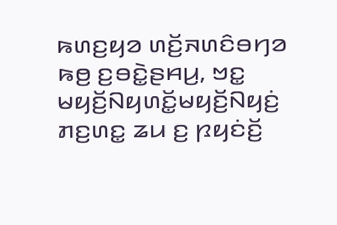ꤒꤛꤢ꤬ꤟꤤ ꤛꤢꤩ꤬ꤏꤛꤢꤨꤋꤚꤤ ꤒꤥ꤬ ꤢ꤬ꤋꤢꤧ꤭ꤔꤌꤣ꤬, ꤠꤢ꤭ ꤗꤟꤢꤩ꤬ꤡꤟꤛꤢꤩ꤭ꤗꤟꤢꤩ꤬ꤡꤟꤢꤦ꤬ ꤊꤢ꤬ꤛꤢ꤭ ꤘꤣ ꤢ꤬ ꤐꤟꤢꤦꤢꤩ꤬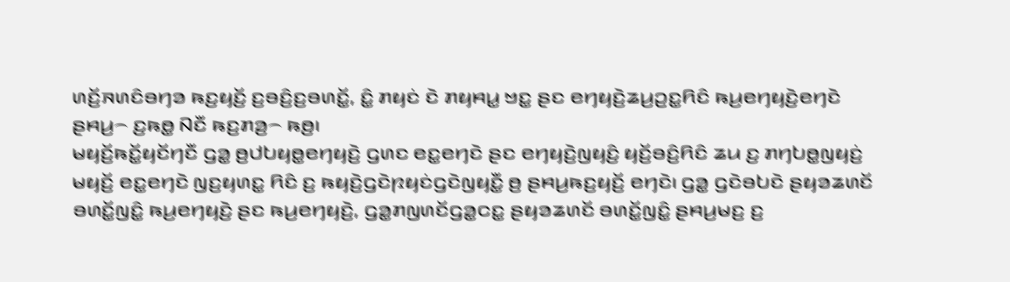ꤛꤢꤩ꤬ꤏꤛꤢꤨꤋꤚꤤ ꤒꤢ꤬ꤟꤢꤩ꤬ ꤢ꤬ꤋꤢꤨ꤬ꤢ꤬ꤋꤛꤢꤩ꤭, ꤢꤨ꤭ ꤊꤟꤢꤦ ꤢꤧ ꤊꤟꤌꤣ꤭ ꤠꤢ꤭ ꤔꤢ ꤕꤚꤟꤢꤧ꤬ꤘꤣ꤬ꤑꤢ꤭ꤖꤢꤨ ꤒꤣ꤬ꤕꤚꤟꤢꤧ꤬ꤕꤚꤢꤧ ꤔꤌꤣ꤬꤮ ꤢ꤬ꤒꤥ꤭ ꤡꤢꤪ ꤒꤢ꤬ꤊꤤ꤬꤮ ꤒꤥ꤬꤯
ꤗꤟꤢꤩ꤬ꤒꤢꤩ꤭ꤟꤢꤩꤚꤢꤪ ꤞꤤ꤭ ꤥ꤬ꤓꤝꤟꤥ꤭ꤕꤚꤟꤢꤧ꤬ ꤞꤛꤢ ꤕꤢ꤭ꤕꤚꤢꤧ ꤔꤢ ꤕꤚꤟꤢꤧ꤬ꤜꤟꤢꤨ꤬ ꤟꤢꤩ꤬ꤋꤢꤨ꤬ꤖꤢꤨ ꤘꤣ ꤢ꤬ ꤊꤚꤝꤥ꤭ꤜꤟꤢꤦ꤬ ꤗꤟꤢꤩ꤬ ꤕꤢ꤭ꤕꤚꤢꤧ ꤜꤢ꤬ꤟꤛꤢ꤭ ꤖꤢꤨ ꤢ꤬ ꤒꤟꤢꤧ꤬ꤞꤢꤧꤐꤟꤢꤦꤞꤢꤧꤜꤟꤢꤪ꤭ ꤥ꤬ ꤔꤌꤣ꤬ꤒꤢ꤬ꤟꤢꤩ꤬ ꤕꤚꤢꤧ꤯ ꤞꤤ꤭ ꤞꤢꤧꤋꤝꤢꤧ ꤔꤟꤤꤘꤛꤢꤩ ꤋꤛꤢꤩ꤭ꤜꤢꤨ꤭ ꤒꤣ꤬ꤕꤚꤟꤢꤧ꤬ ꤔꤢ ꤒꤣ꤬ꤕꤚꤟꤢꤧ꤬, ꤞꤤ꤭ꤊꤜꤛꤢꤩꤞꤤ꤭ꤍꤢ꤭ ꤔꤟꤤꤘꤛꤢꤩ ꤋꤛꤢꤩ꤭ꤜꤢꤨ꤭ ꤔꤌꤣ꤬ꤗꤢ꤬ ꤢ꤬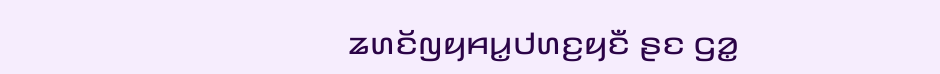ꤘꤛꤢꤩꤜꤟꤌꤣ꤭ꤓꤛꤢ꤬ꤟꤢꤪ ꤔꤢ ꤞꤤ꤭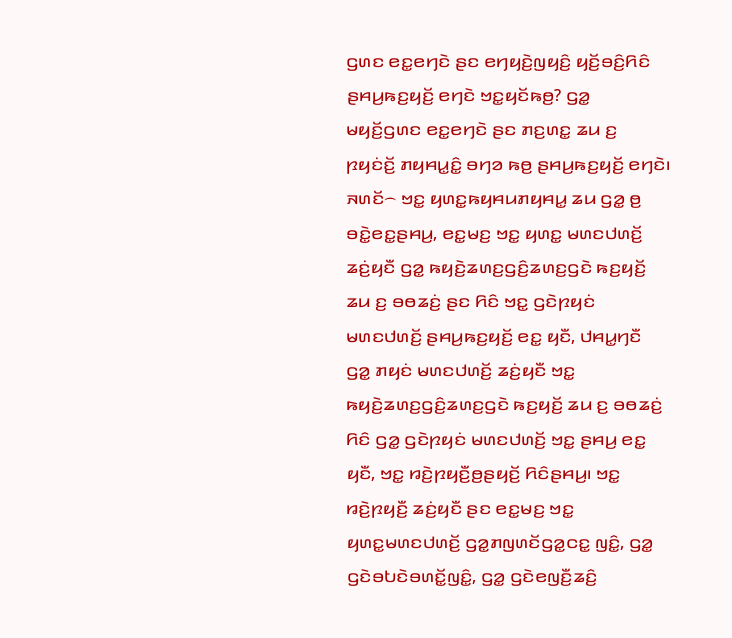ꤞꤛꤢ ꤕꤢ꤭ꤕꤚꤢꤧ ꤔꤢ ꤕꤚꤟꤢꤧ꤬ꤜꤟꤢꤨ꤬ ꤟꤢꤩ꤬ꤋꤢꤨ꤬ꤖꤢꤨ ꤔꤌꤣ꤬ꤒꤢ꤬ꤟꤢꤩ꤬ ꤕꤚꤢꤧ ꤠꤢ꤭ꤟꤢꤩꤒꤥ꤬? ꤞꤤ꤭ ꤗꤟꤢꤩ꤬ꤞꤛꤢ ꤕꤢ꤭ꤕꤚꤢꤧ ꤔꤢ ꤊꤢ꤬ꤛꤢ꤭ ꤘꤣ ꤢ꤬ ꤐꤟꤢꤦꤢꤩ꤬ ꤊꤟꤌꤣ꤭ꤢꤨ꤭ ꤋꤚꤤ ꤒꤥ꤬ ꤔꤌꤣ꤬ꤒꤢ꤬ꤟꤢꤩ꤬ ꤕꤚꤢꤧ꤯
ꤏꤛꤢꤩ꤮ ꤠꤢ꤭ ꤟꤛꤢ꤭ꤒꤟꤌꤣꤊꤟꤌꤣ꤭ ꤘꤣ ꤞꤤ꤭ ꤥ꤬ ꤋꤢꤧ꤭ꤕꤢ꤭ꤔꤌꤣ꤬, ꤕꤢ꤭ꤗꤢ꤬ ꤠꤢ꤭ ꤟꤛꤢ꤭ ꤗꤛꤢꤓꤛꤢꤩ꤬ ꤘꤢꤦ꤬ꤟꤢꤪ ꤞꤤ꤭ ꤒꤟꤢꤧ꤬ꤘꤛꤢ꤬ꤞꤢꤨ꤬ꤘꤛꤢ꤬ꤞꤢꤧ ꤒꤢ꤬ꤟꤢꤩ꤬ ꤘꤣ ꤢ꤬ ꤋꤥꤘꤢꤦ꤬ ꤔꤢ ꤖꤢꤨ ꤠꤢ꤭ ꤞꤢꤧꤐꤟꤢꤦ ꤗꤛꤢꤓꤛꤢꤩ꤬ ꤔꤌꤣ꤬ꤒꤢ꤬ꤟꤢꤩ꤬ ꤕꤢ꤭ ꤟꤢꤪ, ꤓꤌꤣ꤭ꤚꤢꤪ ꤞꤤ꤭ ꤊꤟꤢꤦ ꤗꤛꤢꤓꤛꤢꤩ꤬ ꤘꤢꤦ꤬ꤟꤢꤪ ꤠꤢ꤭ ꤒꤟꤢꤧ꤬ꤘꤛꤢ꤬ꤞꤢꤨ꤬ꤘꤛꤢ꤬ꤞꤢꤧ ꤒꤢ꤬ꤟꤢꤩ꤬ ꤘꤣ ꤢ꤬ ꤋꤥꤘꤢꤦ꤬ ꤖꤢꤨ ꤞꤤ꤭ ꤞꤢꤧꤐꤟꤢꤦ ꤗꤛꤢꤓꤛꤢꤩ꤬ ꤠꤢ꤭ ꤔꤌꤣ꤬ ꤕꤢ꤭ ꤟꤢꤪ, ꤠꤢ꤭ ꤙꤢꤧ꤬ꤐꤟꤢꤪ꤬ꤥ꤬ꤔꤟꤢꤩ꤬ ꤖꤢꤨꤔꤌꤣ꤬꤯ ꤠꤢ꤭ ꤙꤢꤧ꤬ꤐꤟꤢꤪ꤬ ꤘꤢꤦ꤬ꤟꤢꤪ ꤔꤢ ꤕꤢ꤭ꤗꤢ꤬ ꤠꤢ꤭ ꤟꤛꤢ꤭ꤗꤛꤢꤓꤛꤢꤩ꤬ ꤞꤤ꤭ꤊꤜꤛꤢꤩꤞꤤ꤭ꤍꤢ꤭ ꤜꤢꤨ꤭, ꤞꤤ꤭ ꤞꤢꤧꤋꤝꤢꤧꤋꤛꤢꤩ꤭ꤜꤢꤨ꤭, ꤞꤤ꤭ ꤞꤢꤧꤕꤜꤢꤪ꤬ꤘꤢꤨ꤬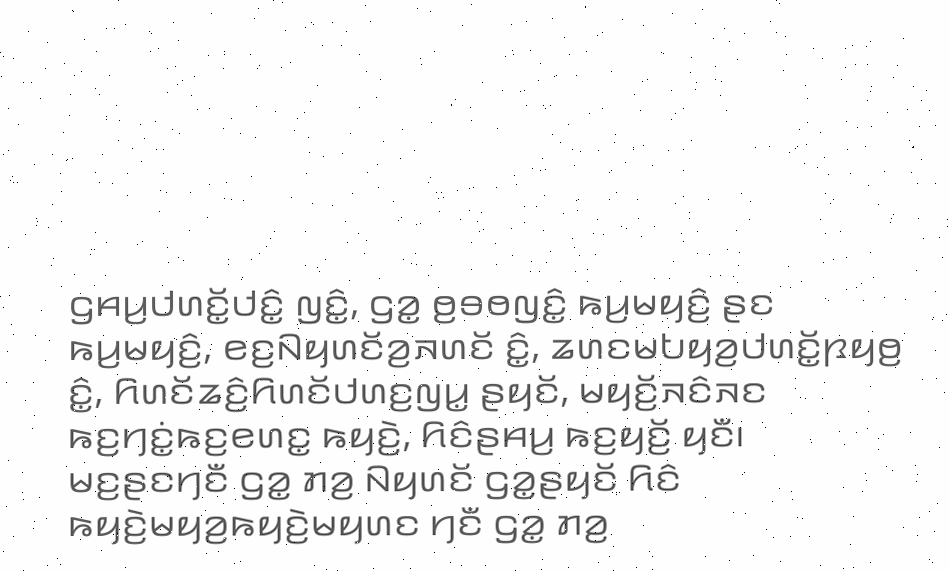ꤞꤌꤣ꤬ꤓꤛꤢꤩ꤭ꤓꤢꤨ꤭ ꤜꤢꤨ꤭, ꤞꤤ꤭ ꤥ꤬ꤋꤥꤜꤢꤨ꤭ ꤒꤣ꤬ꤗꤟꤢꤨ꤬ ꤔꤢ ꤒꤣ꤬ꤗꤟꤢꤨ꤬, ꤕꤢ꤬ꤡꤟꤛꤢꤩꤤ꤬ꤏꤛꤢꤩ ꤢꤨ꤭, ꤘꤛꤢꤗꤝꤟꤤ꤬ꤓꤛꤢꤩ꤭ꤐꤟꤥ꤬ ꤢꤨ꤭, ꤖꤛꤢꤩꤘꤢꤨ꤬ꤖꤛꤢꤩꤓꤛꤢ꤬ꤜꤣ꤭ ꤔꤟꤢꤩ, ꤗꤟꤢꤩ꤬ꤏꤢꤨꤏꤢ ꤒꤢ꤬ꤚꤢꤦ꤭ꤒꤢ꤬ꤕꤛꤢ꤭ ꤒꤟꤢꤧ꤬, ꤖꤢꤨꤔꤌꤣ꤬ ꤒꤢ꤬ꤟꤢꤩ꤬ ꤟꤢꤪ꤯
ꤗꤢ꤬ꤔꤢꤚꤢꤪ ꤞꤤ꤭ ꤊꤤ꤬ ꤡꤟꤛꤢꤩ ꤞꤤ꤭ꤔꤟꤢꤩ ꤖꤢꤨ ꤒꤟꤢꤧ꤬ꤗꤟꤤ꤬ꤒꤟꤢꤧ꤬ꤗꤟꤛꤢ ꤚꤢꤪ ꤞꤤ꤭ ꤊꤤ꤬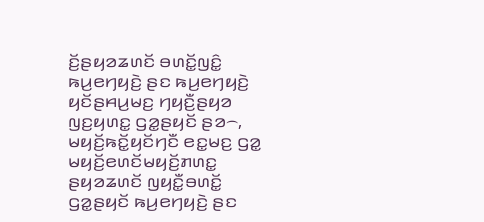ꤢꤩ꤬ꤔꤟꤤꤘꤛꤢꤩ ꤋꤛꤢꤩ꤭ꤜꤢꤨ꤭ ꤒꤣ꤬ꤕꤚꤟꤢꤧ꤬ ꤔꤢ ꤒꤣ꤬ꤕꤚꤟꤢꤧ꤬ ꤟꤢꤩꤔꤌꤣ꤬ꤗꤢ꤬ ꤚꤟꤢꤪ꤬ꤔꤟꤤ ꤜꤢ꤬ꤟꤛꤢ꤭ ꤞꤤ꤭ꤔꤟꤢꤩ ꤔꤤ꤮, ꤗꤟꤢꤩ꤬ꤒꤢꤩ꤭ꤟꤢꤩꤚꤢꤪ ꤕꤢ꤭ꤗꤢ꤬ ꤞꤤ꤭ ꤗꤟꤢꤩ꤬ꤕꤛꤢꤩꤗꤟꤢꤩ꤬ꤊꤛꤢ꤭ ꤔꤟꤤꤘꤛꤢꤩ ꤜꤟꤢꤪ꤭ꤋꤛꤢꤩ꤭ ꤞꤤ꤭ꤔꤟꤢꤩ ꤒꤣ꤬ꤕꤚꤟꤢꤧ꤬ ꤔꤢ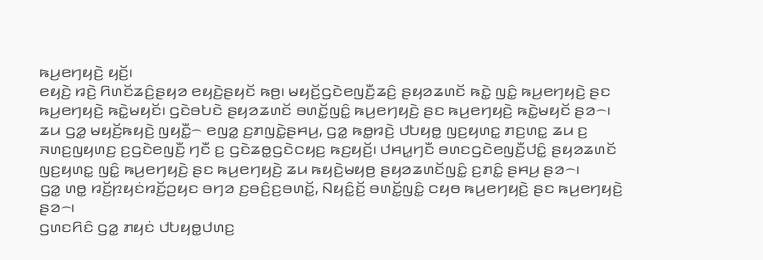ꤒꤣ꤬ꤕꤚꤟꤢꤧ꤬ ꤟꤢꤩ꤬꤯
ꤕꤟꤢꤧ꤬ ꤙꤢꤧ꤬ ꤖꤛꤢꤩꤘꤢꤨ꤬ꤔꤟꤤ ꤕꤟꤢꤧ꤬ꤔꤟꤢꤩ ꤒꤥ꤬꤯ ꤗꤟꤢꤩ꤬ꤞꤢꤧꤕꤜꤢꤪ꤬ꤘꤢꤨ꤬ ꤔꤟꤤꤘꤛꤢꤩ ꤒꤢꤧ꤭ ꤜꤢꤨ꤭ ꤒꤣ꤬ꤕꤚꤟꤢꤧ꤬ ꤔꤢ ꤒꤣ꤬ꤕꤚꤟꤢꤧ꤬ ꤒꤢꤧ꤭ꤗꤟꤢꤩ꤯ ꤞꤢꤧꤋꤝꤢꤧ ꤔꤟꤤꤘꤛꤢꤩ ꤋꤛꤢꤩ꤭ꤜꤢꤨ꤭ ꤒꤣ꤬ꤕꤚꤟꤢꤧ꤬ ꤔꤢ ꤒꤣ꤬ꤕꤚꤟꤢꤧ꤬ ꤒꤢꤧ꤭ꤗꤟꤢꤩ ꤔꤤ꤮꤯
ꤘꤣ ꤞꤤ꤭ ꤗꤟꤢꤩ꤬ꤒꤟꤢꤧ꤬ ꤜꤟꤢꤪ꤭꤮ ꤕꤜꤤ꤭ ꤢ꤬ꤊꤜꤢꤧ꤭ꤔꤌꤣ꤬, ꤞꤤ꤭ ꤒꤥ꤭ꤙꤢꤧ꤬ ꤓꤝꤟꤥ꤭ ꤜꤢ꤬ꤟꤛꤢ꤭ ꤊꤢ꤬ꤛꤢ꤭ ꤘꤣ ꤢ꤬ ꤏꤛꤢ꤬ꤜꤟꤛꤢ꤬ ꤢ꤬ꤞꤢꤧꤕꤜꤢꤪ꤬ ꤚꤢꤪ ꤢ꤬ ꤞꤢꤧꤘꤥ꤭ꤞꤢꤧꤍꤟꤢ꤬ ꤒꤢ꤬ꤟꤢꤩ꤬꤯ ꤓꤌꤣ꤭ꤚꤢꤪ ꤋꤛꤢꤞꤢꤧꤕꤜꤢꤪ꤬ꤓꤢꤨ꤭ ꤔꤟꤤꤘꤛꤢꤩ ꤜꤢ꤬ꤟꤛꤢ꤭ ꤜꤢꤨ꤭ ꤒꤣ꤬ꤕꤚꤟꤢꤧ꤬ ꤔꤢ ꤒꤣ꤬ꤕꤚꤟꤢꤧ꤬ ꤘꤣ ꤒꤟꤢꤧ꤬ꤗꤟꤥ꤬ ꤔꤟꤤꤘꤛꤢꤩꤜꤢꤨ꤭ ꤢ꤬ꤊꤢꤨ꤭ ꤔꤌꤣ꤬ ꤔꤤ꤮꤯
ꤞꤤ꤭ ꤛꤥ꤭ ꤙꤢꤩ꤬ꤐꤟꤢꤦꤙꤢꤩ꤬ꤑꤟꤢ ꤋꤚꤤ ꤢ꤬ꤋꤢꤨ꤬ꤢ꤬ꤋꤛꤢꤩ꤭, ꤡꤟꤢꤨ꤭ꤢꤩ꤬ ꤋꤛꤢꤩ꤭ꤜꤢꤨ꤭ ꤍꤟꤥ ꤒꤣ꤬ꤕꤚꤟꤢꤧ꤬ ꤔꤢ ꤒꤣ꤬ꤕꤚꤟꤢꤧ꤬ ꤔꤤ꤮꤯
ꤞꤛꤢꤖꤢꤨ ꤞꤤ꤭ ꤊꤟꤢꤦ ꤓꤝꤟꤥ꤭ꤓꤛꤢ꤬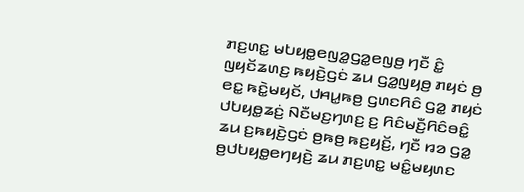ꤊꤢ꤬ꤛꤢ꤭ ꤗꤝꤟꤥ꤭ꤕꤜꤤ꤭ꤞꤤ꤭ꤕꤜꤥ꤬ ꤚꤢꤪ ꤢꤨ꤭ ꤜꤟꤢꤩꤘꤛꤢ꤬ ꤒꤟꤢꤧ꤬ꤞꤢꤦ ꤘꤣ ꤞꤤ꤭ꤜꤟꤥ꤬ ꤊꤟꤢꤦ ꤥ꤬ ꤕꤢ꤭ ꤒꤢꤧ꤭ꤗꤟꤢꤩ, ꤓꤌꤣ꤭ꤒꤥ꤬ ꤞꤛꤢꤖꤢꤨ ꤞꤤ꤭ ꤊꤟꤢꤦ ꤓꤝꤟꤥ꤭ꤘꤢꤦ꤬ ꤡꤢꤪꤗꤢ꤬ꤚꤛꤢ꤬ ꤢ꤬ ꤖꤢꤨꤗꤢꤪ꤬ꤖꤢꤨꤋꤢꤨ꤭ ꤘꤣ ꤢ꤬ꤒꤟꤢꤧ꤬ꤞꤢꤦ ꤥ꤬ꤒꤥ꤬ ꤒꤢ꤬ꤟꤢꤩ꤬, ꤚꤢꤪ ꤙꤤ ꤞꤤ꤭ ꤥ꤬ꤓꤝꤟꤥ꤭ꤕꤚꤟꤢꤧ꤬ ꤘꤣ ꤊꤢ꤬ꤛꤢ꤭ ꤗꤢꤨ꤭ꤗꤟꤛꤢ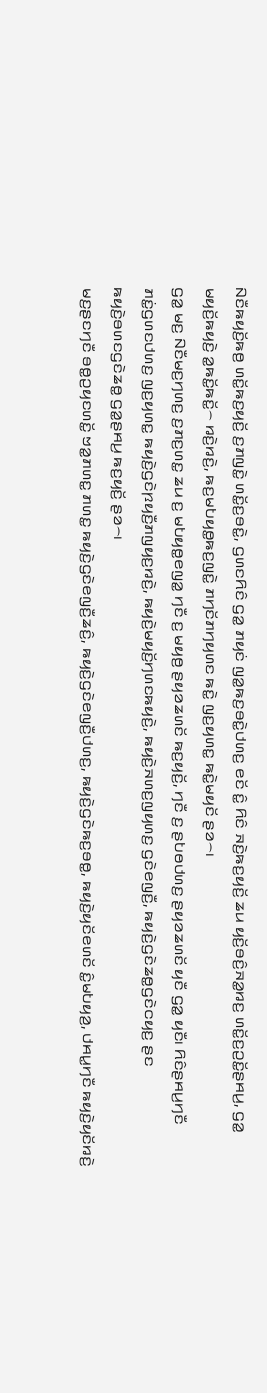ꤡꤢꤪꤒꤟꤢꤩ꤬ꤒꤥ꤬ ꤛꤢꤩ꤭ꤒꤢ꤬ꤟꤢꤩ꤬ ꤢ꤬ꤊꤜꤢꤧ꤭ ꤛꤢꤩ꤭ꤢ꤬ꤋꤢꤧ꤭, ꤞꤛꤢꤖꤢꤨ ꤞꤤ꤭ ꤊꤟꤢꤦ ꤜꤤ꤭ꤒꤢ꤬ꤋꤢꤧ꤭ꤓꤛꤢ꤬ ꤕꤢꤩ ꤢꤨ꤭ ꤖꤢꤨ ꤏꤢꤧ꤬ꤒꤢ꤬ꤟꤢꤩ꤬ ꤘꤣ ꤟꤢꤩ꤬ꤋꤢꤨ꤬ꤏꤤ꤭ꤙꤢ꤬ ꤛꤢꤩ꤭ꤢ꤬ꤑꤢꤩ꤭ꤔꤌꤣ꤬, ꤞꤤ꤭ ꤗꤟꤢꤩ꤬ꤒꤟꤢꤧ꤬ ꤤ꤭ꤒꤢꤩ꤭ꤒꤢꤩ꤭꤮ ꤙꤢꤧ꤬ꤙꤢꤧ꤬, ꤒꤢ꤬ꤗꤝꤟꤥ꤭ꤒꤢ꤬ꤜꤢꤧ꤭ ꤊꤚꤢꤩꤊꤚꤟꤛꤢ ꤒꤢꤧ꤭ ꤜꤢ꤬ꤟꤛꤢ꤭ ꤒꤢꤧ꤭ꤗꤟꤢꤩ ꤔꤤ꤮꤯
ꤞꤤ꤭ ꤗꤢ꤬ ꤡꤢꤪꤗꤢ꤬ꤚꤛꤢ꤬ ꤢ꤬ꤊꤢ꤬ꤛꤢ꤭ ꤘꤣ ꤢ꤬ ꤗꤝꤟꤥ꤭ꤕꤜꤤ꤭ ꤚꤢꤪ ꤢ꤬ ꤗꤟꤥ꤬ ꤔꤟꤤꤘꤛꤢꤩ ꤒꤢ꤬ꤟꤢꤩ꤬, ꤚꤢꤪ ꤢ꤬ ꤔꤝꤥꤓꤛꤢ꤬ ꤔꤟꤤꤘꤛꤢꤩ ꤟꤢꤪ ꤞꤤ꤭ ꤟꤢꤪ꤯ ꤖꤢꤨꤔꤌꤣ꤬ꤚꤢꤪ ꤊꤢꤦ꤭ꤞꤛꤢꤓꤛꤢ꤬ ꤜꤢ꤬ꤟꤛꤢ꤭ ꤒꤟꤢꤧ꤬ꤞꤢꤧꤐꤟꤢꤪ꤬ꤊꤜꤟꤢ꤬ꤙꤢꤧ꤬, ꤒꤟꤢꤧ꤬ꤗꤟꤢꤩ꤬ꤚꤛꤢꤒꤟꤢꤧ꤬, ꤒꤟꤢꤧ꤬ꤏꤛꤢ꤬ꤜꤟꤛꤢ꤬ ꤞꤢꤧꤕꤜꤢꤪ꤬, ꤒꤟꤢꤧ꤬ꤞꤢꤧꤘꤥ꤭ꤞꤢꤧꤍꤟꤢ꤬ ꤔꤢ ꤒꤟꤢꤧ꤬ꤋꤛꤢꤞꤢꤧꤘꤥ꤭ ꤞꤤ꤭ꤔꤌꤣ꤬ ꤒꤢ꤬ꤟꤢꤩ꤬ ꤔꤤ꤮꤯
ꤗꤢ꤬ꤔꤢꤚꤢꤪ ꤋꤥ꤭ꤑꤟꤢꤛꤢꤩ꤭ ꤠꤤ꤭ꤊꤛꤢ꤭ ꤊꤛꤢ꤭ ꤒꤟꤢꤧ꤬ꤞꤢꤧꤕꤜꤢꤪ꤬ꤘꤢꤨ꤬, ꤒꤟꤢꤧ꤬ꤞꤢꤧꤕꤜꤢꤪ꤬ꤓꤛꤢ꤬, ꤒꤟꤢꤧ꤬ꤞꤢꤧꤒꤢ꤬ꤋꤥ꤭, ꤒꤟꤢꤧ꤬ꤟꤢꤩꤕꤛꤢꤩ ꤢꤨ꤭ꤗꤝꤟꤤ꤬, ꤓꤌꤣ꤭ꤚꤢꤪ ꤒꤟꤢꤧ꤬ꤟꤢꤩꤙꤢꤧ꤬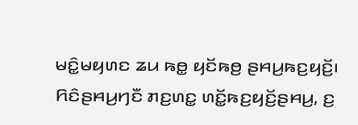ꤗꤢꤨ꤭ꤗꤟꤛꤢ ꤘꤣ ꤒꤥ꤭ ꤟꤢꤩꤒꤥ꤬ ꤔꤌꤣ꤬ꤒꤢ꤬ꤟꤢꤩ꤬꤯
ꤖꤢꤨꤔꤌꤣ꤬ꤚꤢꤪ ꤊꤢ꤬ꤛꤢ꤭ ꤛꤢꤩ꤭ꤒꤢ꤬ꤟꤢꤩ꤬ꤔꤌꤣ꤬, ꤢ꤬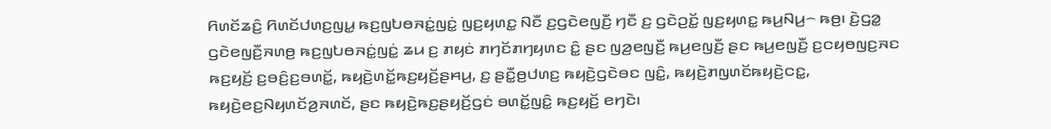ꤖꤛꤢꤩꤘꤢꤨ꤬ ꤖꤛꤢꤩꤓꤛꤢ꤬ꤜꤣ꤭ ꤒꤢ꤬ꤜꤝꤥꤏꤢꤦ꤭ꤜꤢꤦ꤭ ꤜꤢ꤬ꤟꤛꤢ꤭ ꤡꤢꤪ ꤢ꤬ꤞꤢꤧꤕꤜꤢꤪ꤬ ꤚꤢꤪ ꤢ꤬ ꤞꤢꤧꤑꤢꤩ꤭ ꤜꤢ꤬ꤟꤛꤢ꤭ ꤒꤣ꤬ꤡꤣ꤬꤮ ꤒꤥ꤬꤯ ꤢꤧ꤬ꤞꤤ꤭ ꤞꤢꤧꤕꤜꤢꤪ꤬ꤏꤛꤥ꤬ ꤒꤢ꤬ꤜꤝꤥꤏꤢꤦ꤭ꤜꤢꤦ꤭ ꤘꤣ ꤢ꤬ ꤊꤟꤢꤦ ꤊꤚꤢꤩꤊꤚꤟꤛꤢ ꤢꤨ꤭ ꤔꤢ ꤜꤤ꤬ꤕꤜꤢꤪ꤬ ꤒꤣ꤬ꤕꤜꤢꤪ꤬ ꤔꤢ ꤒꤣ꤬ꤕꤜꤢꤪ꤬ ꤢ꤬ꤍꤟꤥꤜꤢ꤬ꤏꤢ ꤒꤢ꤬ꤟꤢꤩ꤬ ꤢ꤬ꤋꤢꤨ꤬ꤢ꤬ꤋꤛꤢꤩ꤭, ꤒꤟꤢꤧ꤬ꤛꤢꤩ꤭ꤒꤢ꤬ꤟꤢꤩ꤬ꤔꤌꤣ꤬, ꤢ꤬ ꤔꤢꤪ꤭ꤥ꤬ꤓꤛꤢ꤬ ꤒꤟꤢꤧ꤬ꤞꤢꤧꤋꤢ ꤜꤢꤨ꤭, ꤒꤟꤢꤧ꤬ꤊꤜꤛꤢꤩꤒꤟꤢꤧ꤬ꤍꤢ꤭, ꤒꤟꤢꤧ꤬ꤕꤢ꤬ꤡꤟꤛꤢꤩꤤ꤬ꤏꤛꤢꤩ, ꤔꤢ ꤒꤟꤢꤧ꤬ꤒꤢ꤬ꤔꤟꤢꤩ꤬ꤞꤢꤦ ꤋꤛꤢꤩ꤭ꤜꤢꤨ꤭ ꤒꤢ꤬ꤟꤢꤩ꤬ ꤕꤚꤢꤧ꤯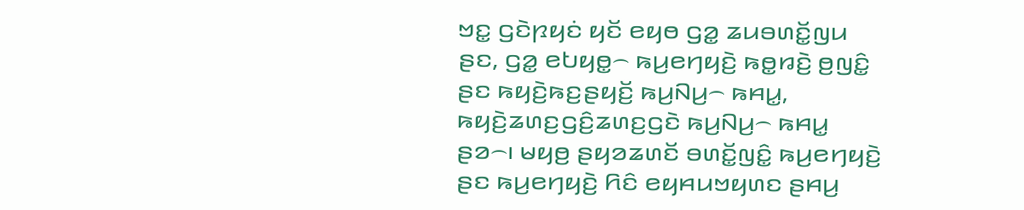ꤠꤢ꤭ ꤞꤢꤧꤐꤟꤢꤦ ꤟꤢꤩ ꤕꤟꤥ ꤞꤤ꤭ ꤘꤣꤋꤛꤢꤩ꤭ꤜꤣ ꤔꤢ, ꤞꤤ꤭ ꤕꤝꤟꤥ꤭꤮ ꤒꤣ꤬ꤕꤚꤟꤢꤧ꤬ ꤒꤥ꤭ꤙꤢꤧ꤬ ꤥ꤬ꤜꤢꤨ꤭ ꤔꤢ ꤒꤟꤢꤧ꤬ꤒꤢ꤬ꤔꤟꤢꤩ꤬ ꤒꤣ꤬ꤡꤣ꤬꤮ ꤒꤌꤣ꤭, ꤒꤟꤢꤧ꤬ꤘꤛꤢ꤬ꤞꤢꤨ꤬ꤘꤛꤢ꤬ꤞꤢꤧ ꤒꤣ꤬ꤡꤣ꤬꤮ ꤒꤌꤣ꤭ ꤔꤤ꤮꤯ ꤗꤟꤥ꤬ ꤔꤟꤤꤘꤛꤢꤩ ꤋꤛꤢꤩ꤭ꤜꤢꤨ꤭ ꤒꤣ꤬ꤕꤚꤟꤢꤧ꤬ ꤔꤢ ꤒꤣ꤬ꤕꤚꤟꤢꤧ꤬ ꤖꤢꤨ ꤕꤟꤌꤣꤠꤟꤛꤢ ꤔꤌꤣ꤬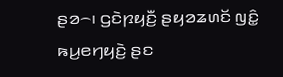ꤔꤤ꤮꤯ ꤞꤢꤧꤐꤟꤢꤪ꤬ ꤔꤟꤤꤘꤛꤢꤩ ꤜꤢꤨ꤭ ꤒꤣ꤬ꤕꤚꤟꤢꤧ꤬ ꤔꤢ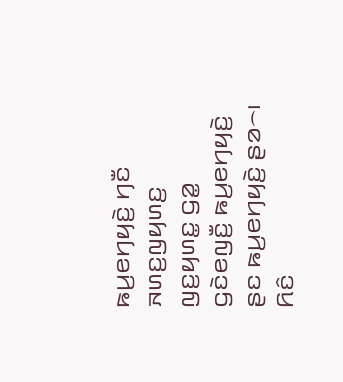ꤒꤣ꤬ꤕꤚꤟꤢꤧ꤬ ꤚꤢꤪ ꤏꤛꤢ꤬ꤜꤟꤛꤢ꤬ ꤜꤢ꤬ꤟꤛꤢ꤭ ꤞꤤ꤭ ꤞꤢꤧꤕꤜꤢꤪ꤬ ꤒꤣ꤬ꤕꤚꤟꤢꤧ꤬ ꤔꤢ ꤒꤣ꤬ꤕꤚꤟꤢꤧ꤬ ꤔꤤ꤮꤯
ꤖꤢꤨ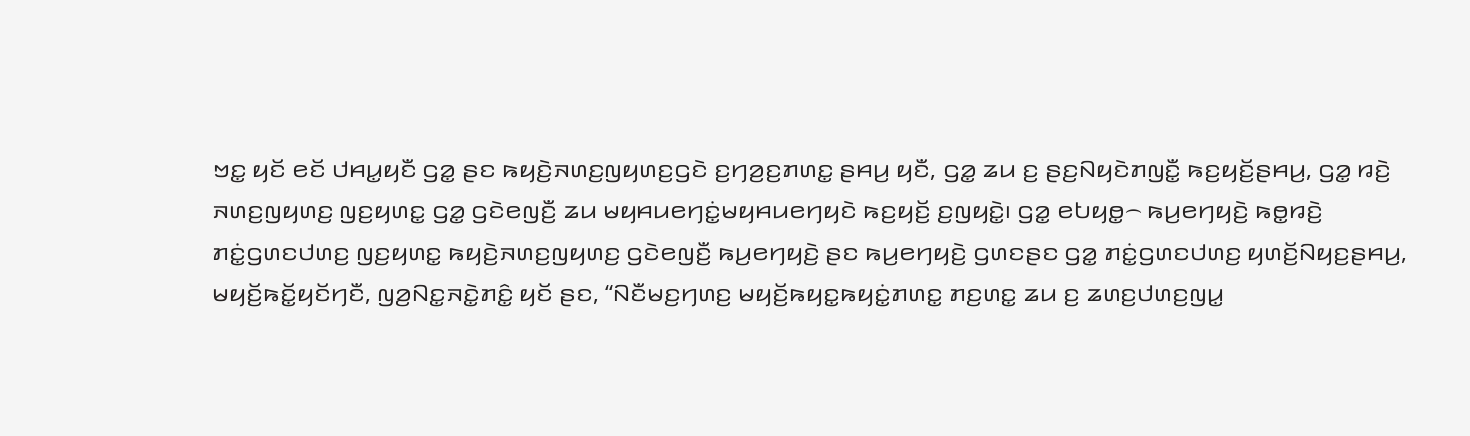ꤠꤢ꤭ ꤟꤢꤩ ꤕꤢꤩ ꤓꤌꤣ꤭ꤟꤢꤪ ꤞꤤ꤭ ꤔꤢ ꤒꤟꤢꤧ꤬ꤏꤛꤢ꤬ꤜꤟꤛꤢ꤬ꤞꤢꤧ ꤢ꤬ꤚꤤ꤬ꤢ꤬ꤊꤛꤢ꤭ ꤔꤌꤣ꤬ ꤟꤢꤪ, ꤞꤤ꤭ ꤘꤣ ꤢ꤬ ꤔꤢ꤬ꤡꤟꤢꤧꤊꤜꤢꤪ꤭ ꤒꤢ꤬ꤟꤢꤩ꤬ꤔꤌꤣ꤬, ꤞꤤ꤭ ꤙꤢꤧ꤬ ꤏꤛꤢ꤬ꤜꤟꤛꤢ꤬ ꤜꤢ꤬ꤟꤛꤢ꤭ ꤞꤤ꤭ ꤞꤢꤧꤕꤜꤢꤪ꤬ ꤘꤣ ꤗꤟꤌꤣꤕꤚꤢꤦ꤭ꤗꤟꤌꤣꤕꤚꤟꤢꤧ ꤒꤢ꤬ꤟꤢꤩ꤬ ꤢ꤬ꤜꤟꤢꤧ꤭꤯ ꤞꤤ꤭ ꤕꤝꤟꤥ꤭꤮ ꤒꤣ꤬ꤕꤚꤟꤢꤧ꤬ ꤒꤥ꤭ꤙꤢꤧ꤬ ꤊꤢꤦ꤭ꤞꤛꤢꤓꤛꤢ꤬ ꤜꤢ꤬ꤟꤛꤢ꤭ ꤒꤟꤢꤧ꤬ꤏꤛꤢ꤬ꤜꤟꤛꤢ꤬ ꤞꤢꤧꤕꤜꤢꤪ꤬ ꤒꤣ꤬ꤕꤚꤟꤢꤧ꤬ ꤔꤢ ꤒꤣ꤬ꤕꤚꤟꤢꤧ꤬ ꤞꤛꤢꤔꤢ ꤞꤤ꤭ ꤊꤢꤦ꤭ꤞꤛꤢꤓꤛꤢ꤬ ꤟꤛꤢꤩ꤬ꤡꤟꤢ꤬ꤔꤌꤣ꤬, ꤗꤟꤢꤩ꤬ꤒꤢꤩ꤭ꤟꤢꤩꤚꤢꤪ, ꤜꤤ꤬ꤡꤢ꤭ꤏꤢꤧ꤭ꤊꤢꤨ꤭ ꤟꤢꤩ ꤔꤢ, “ꤡꤢꤪꤗꤢ꤬ꤚꤛꤢ꤬ ꤗꤟꤢꤩ꤬ꤒꤟꤢ꤭ꤒꤟꤢꤦ꤭ꤊꤛꤢ꤭ ꤊꤢ꤬ꤛꤢ꤭ ꤘꤣ ꤢ꤬ ꤘꤛꤢ꤬ꤓꤛꤢ꤬ꤜꤣ꤭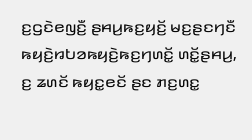ꤢ꤬ꤞꤢꤧꤕꤜꤢꤪ꤬ ꤔꤌꤣ꤬ꤒꤢ꤬ꤟꤢꤩ꤬ ꤗꤢ꤬ꤔꤢꤚꤢꤪ ꤒꤟꤢꤧ꤬ꤙꤝꤤꤒꤟꤢꤧ꤬ꤒꤢ꤬ꤚꤛꤢꤩ꤭ ꤛꤢꤩ꤭ꤔꤌꤣ꤬, ꤢ꤬ ꤘꤛꤢꤩ ꤒꤟꤢ꤭ꤕꤢꤩ ꤔꤢ ꤊꤢ꤬ꤛꤢ꤭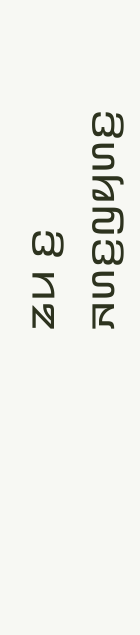ꤘꤣ ꤢ꤬ ꤏꤛꤢ꤬ꤜꤟꤛꤢ꤬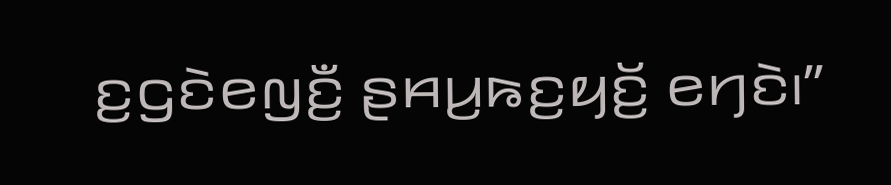ꤢ꤬ꤞꤢꤧꤕꤜꤢꤪ꤬ ꤔꤌꤣ꤬ꤒꤢ꤬ꤟꤢꤩ꤬ ꤕꤚꤢꤧ꤯”